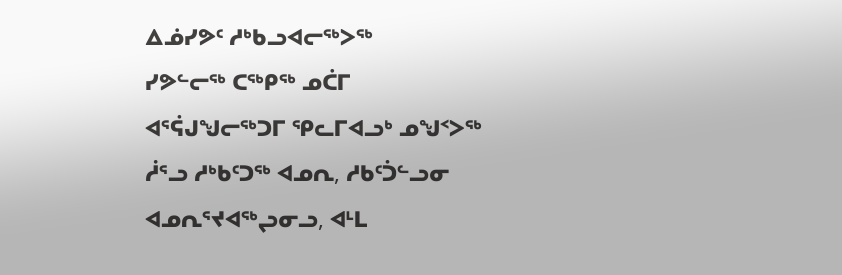ᐃᓅᓯᕗᑦ ᓱᒃᑲᓗᐊᓕᖅᐳᖅ
ᓯᕗᓪᓕᖅ ᑕᖅᑭᖅ ᓄᑖᒥ ᐊᕐᕌᒍᖑᓕᖅᑐᒥ ᕿᓚᒥᐊᓗᒃ ᓄᖑᑉᐳᖅ ᓲᕐᓗ ᓱᒃᑲᑦᑐᖅ ᐊᓄᕆ, ᓱᑲᑦᑑᓪᓗᓂ ᐊᓄᕆᕐᔪᐊᖅᖢᓂᓗ, ᐊᒻᒪ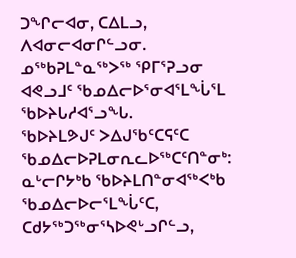ᑐᖏᓕᐊᓂ, ᑕᐃᒪᓗ, ᐱᐊᓂᓕᐊᓂᒋᓪᓗᓂ. ᓄᖅᑲᕈᒪᓐᓇᖅᐳᖅ ᕿᒥᕐᕈᓗᓂ ᐊᕙᓗᒧᑦ ᖃᓄᐃᓕᐅᕐᓂᐊᕐᒪᖔᕐᒪ ᖃᐅᔨᒐᓱᐊᕐᓗᖓ.
ᖃᐅᔨᒪᕗᒍᑦ ᐳᐃᒍᖃᑦᑕᕋᑦᑕ ᖃᓄᐃᓕᐅᕈᒪᓂᕆᓚᐅᖅᑕᑦᑎᓐᓂᒃ: ᓇᒡᓕᒋᔭᒃᑲ ᖃᐅᔨᒪᑎᓐᓂᐊᖅᐸᒃᑲ ᖃᓄᐃᓕᐅᓕᕐᒪᖔᑦᑕ, ᑕᑯᔭᖅᑐᖅᓂᕐᓴᐅᕙᒡᓗᒋᓪᓗ,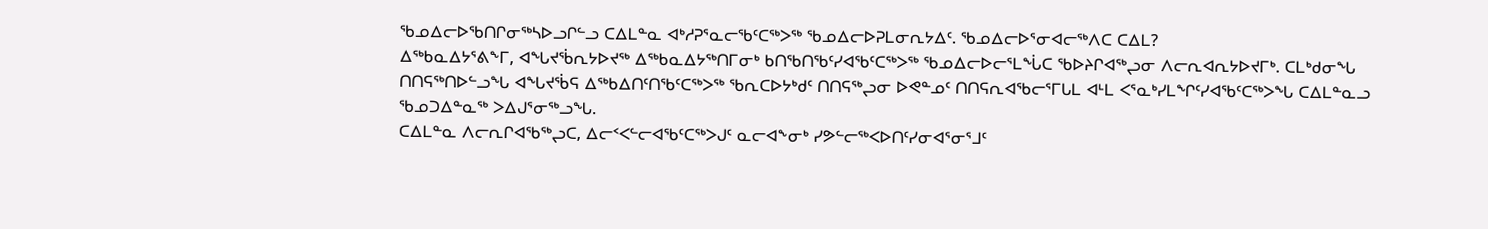ᖃᓄᐃᓕᐅᖃᑎᒋᓂᖅᓴᐅᓗᒋᓪᓗ ᑕᐃᒪᓐᓇ ᐊᒃᓱᕈᕐᓇᓕᖃᑦᑕᖅᐳᖅ ᖃᓄᐃᓕᐅᕈᒪᓂᕆᔭᐃᑦ. ᖃᓄᐃᓕᐅᕐᓂᐊᓕᖅᐱᑕ ᑕᐃᒪ?
ᐃᖅᑲᓇᐃᔭᕐᕕᖕᒥ, ᐊᖓᔪᖄᕆᔭᐅᔪᖅ ᐃᖅᑲᓇᐃᔭᖅᑎᒥᓂᒃ ᑲᑎᖃᑎᖃᑦᓯᐊᖃᑦᑕᖅᐳᖅ ᖃᓄᐃᓕᐅᓕᕐᒪᖔᑕ ᖃᐅᔨᒋᐊᖅᖢᓂ ᐱᓕᕆᐊᕆᔭᐅᔪᒥᒃ. ᑕᒪᒃᑯᓂᖓ ᑎᑎᕋᖅᑎᐅᓪᓗᖓ ᐊᖓᔪᖄᕋ ᐃᖅᑲᐃᑎᑦᑎᖃᑦᑕᖅᐳᖅ ᖃᕆᑕᐅᔭᒃᑯᑦ ᑎᑎᕋᖅᖢᓂ ᐅᕙᓐᓄᑦ ᑎᑎᕋᕆᐊᖃᓕᕐᒥᒐᒪ ᐊᒻᒪ ᐸᕐᓇᒃᓯᒪᖏᑦᓯᐊᖃᑦᑕᖅᐳᖓ ᑕᐃᒪᓐᓇᓗ ᖃᓄᑐᐃᓐᓇᖅ ᐳᐃᒍᕐᓂᖅᓗᖓ.
ᑕᐃᒪᓐᓇ ᐱᓕᕆᒋᐊᖃᖅᖢᑕ, ᐃᓕᑉᐸᓪᓕᐊᖃᑦᑕᖅᐳᒍᑦ ᓇᓕᐊᖕᓂᒃ ᓯᕗᓪᓕᖅᐸᐅᑎᑦᓯᓂᐊᕐᓂᕐᒧᑦ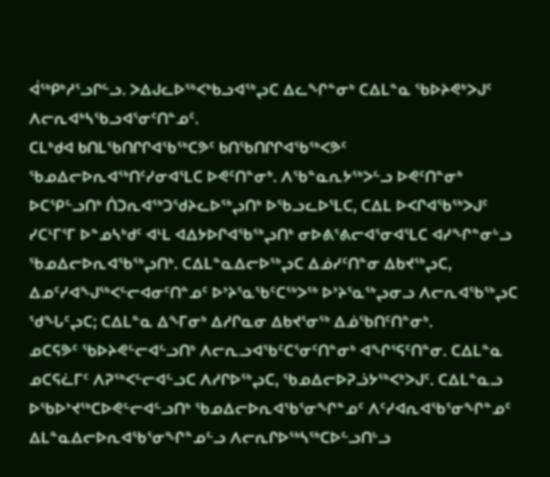ᐋᖅᑭᒃᓱᕐᓗᒋᓪᓗ. ᐳᐃᒍᓚᐅᖅᐸᒃᑲᓗᐊᖅᖢᑕ ᐃᓚᖏᓐᓂᒃ ᑕᐃᒪᓐᓇ ᖃᐅᔨᕙᒃᐳᒍᑦ ᐱᓕᕆᐊᒃᓴᖃᓗᐊᕐᓂᑦᑎᓐᓄᑦ.
ᑕᒪᒃᑯᐊ ᑲᑎᒪᖃᑎᒋᒋᐊᖃᖅᑕᕗᑦ ᑲᑎᖃᑎᒋᒋᐊᖃᖅᐸᕗᑦ ᖃᓄᐃᓕᐅᕆᐊᖅᑎᑦᓯᓂᐊᕐᒪᑕ ᐅᕙᑦᑎᓐᓂᒃ. ᐱᖃᓐᓇᕆᔭᖅᐳᓪᓗ ᐅᕙᑦᑎᓐᓂᒃ ᐅᑕᕿᓪᓗᑎᒃ ᑏᑐᕆᐊᖅᑐᖁᔨᓚᐅᖅᖢᑎᒃ ᐅᖃᓗᓚᐅᕐᒪᑕ, ᑕᐃᒪ ᐅᐸᒋᐊᖃᖅᐳᒍᑦ ᓯᑕᒻᒥᕐᒥ ᐅᓐᓄᓴᒃᑯᑦ ᐊᒻᒪ ᐊᐃᔭᐅᒋᐊᖃᖅᖢᑎᒃ ᓂᐅᕕᕐᕕᓕᐊᕐᓂᐊᕐᒪᑕ ᐊᓯᖏᓐᓂᒡᓗ ᖃᓄᐃᓕᐅᕆᐊᖃᖅᖢᑎᒃ. ᑕᐃᒪᓐᓇᐃᓕᐅᖅᖢᑕ ᐃᓅᓯᑦᑎᓐᓂ ᐃᑲᔪᖅᖢᑕ, ᐃᓄᑦᓯᐊᖑᖅᐸᓪᓕᐊᓂᑦᑎᓐᓄᑦ ᐅᔾᔨᕐᓇᖃᑦᑕᖅᐳᖅ ᐅᔾᔨᕐᓇᖅᖢᓂᓗ ᐱᓕᕆᐊᖃᖅᖢᑕ ᖁᖓᑦᖢᑕ; ᑕᐃᒪᓐᓇ ᐃᖕᒥᓂᒃ ᐃᓱᒋᓇᓂ ᐃᑲᔪᕐᓂᖅ ᐃᓅᖃᑎᑦᑎᓐᓂᒃ.
ᓄᑕᕋᕗᑦ ᖃᐅᔨᕙᓪᓕᐊᓪᓗᑎᒃ ᐱᓕᕆᓗᐊᖃᑦᑕᕐᓂᑦᑎᓐᓂᒃ ᐊᖏᕐᕋᑦᑎᓐᓂ. ᑕᐃᒪᓐᓇ ᓄᑕᕋᓛᒥᑦ ᐱᕈᖅᐸᓪᓕᐊᓪᓗᑕ ᐱᓱᒋᐅᖅᖢᑕ, ᖃᓄᐃᓕᐅᕈᓘᔭᖅᐸᒃᐳᒍᑦ. ᑕᐃᒪᓐᓇᓗ ᐅᖃᐅᔾᔪᖅᑕᐅᕙᓪᓕᐊᓪᓗᑎᒃ ᖃᓄᐃᓕᐅᕆᐊᖃᕐᓂᖏᓐᓄᑦ ᐱᑦᓯᐊᕆᐊᖃᕐᓂᖏᓐᓄᑦ ᐃᒪᓐᓇᐃᓕᐅᕆᐊᖃᕐᓂᖏᓐᓄᓪᓗ ᐱᓕᕆᒋᐅᖅᓴᖅᑕᐅᓪᓗᑎᒡᓗ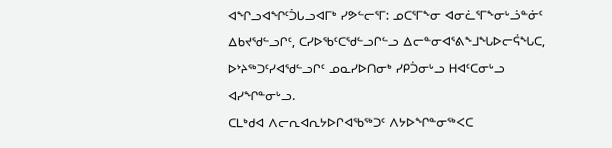ᐊᖏᓗᐊᖏᑦᑑᒐᓗᐊᒥᒃ ᓯᕗᓪᓕᕐᒥ: ᓄᑕᕐᒥᖕᓂ ᐊᓂᓛᕐᒥᖕᓂᒡᓘᓐᓃᑦ ᐃᑲᔪᖁᓪᓗᒋᑦ, ᑕᓯᐅᖃᑦᑕᖁᓪᓗᒋᓪᓗ ᐃᓕᓐᓂᐊᕐᕕᖕᒧᖓᐅᓕᕌᖓᑕ, ᐅᔾᔨᖅᑐᑦᓯᐊᖁᓪᓗᒋᑦ ᓄᓇᓯᐅᑎᓂᒃ ᓯᑭᑑᓂᒡᓗ ᕼᐊᑦᑕᓂᒡᓗ ᐊᓯᖏᓐᓂᒡᓗ.
ᑕᒪᒃᑯᐊ ᐱᓕᕆᐊᕆᔭᐅᒋᐊᖃᖅᑐᑦ ᐱᔭᐅᖏᓐᓂᖅᐸᑕ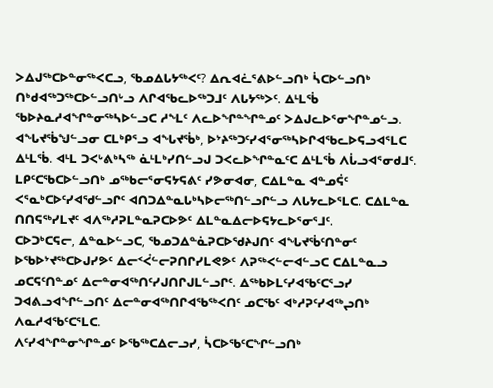ᐳᐃᒍᖅᑕᐅᓐᓂᖅᐸᑕᓗ, ᖃᓄᐃᒐᔭᖅᐸᑦ? ᐃᕆᐊᓛᕐᕕᐅᓪᓗᑎᒃ ᓵᑕᐅᓪᓗᑎᒃ ᑎᒃᑯᐊᖅᑐᖅᑕᐅᓪᓗᑎᒡᓗ ᐱᒋᐊᖃᓚᐅᖅᑐᒧᑦ ᐱᒐᔭᖅᐳᑦ. ᐃᒻᒪᖄ ᖃᐅᔨᓇᓱᐊᖏᓐᓂᖅᓴᐅᓪᓗᑕ ᓱᖕᒪᑦ ᐱᓚᐅᖏᓐᖏᓐᓄᑦ ᐳᐃᒍᓚᐅᕐᓂᖏᓐᓄᓪᓗ.
ᐊᖓᔪᖄᖑᓪᓗᓂ ᑕᒪᒃᑭᕐᓗ ᐊᖓᔪᖄᒃ, ᐅᔾᔨᖅᑐᑦᓯᐊᕐᓂᖅᓴᐅᒋᐊᖃᓚᐅᕋᓗᐊᕐᒪᑕ ᐃᒻᒪᖄ. ᐊᒻᒪ ᑐᐸᒡᕕᒃᓴᖅ ᓈᒻᒪᒃᓯᑎᓪᓗᒍ ᑐᐸᓚᐅᖏᓐᓇᑦᑕ ᐃᒻᒪᖄ ᐱᒑᓗᐊᕐᓂᑯᒧᑦ. ᒪᑭᑦᑕᖃᑕᐅᓪᓗᑎᒃ ᓄᖅᑲᓕᕐᓂᕋᔭᕋᕕᑦ ᓯᕗᓂᐊᓂ, ᑕᐃᒪᓐᓇ ᐊᓐᓄᕌᑦ ᐸᕐᓇᒃᑕᐅᑦᓯᐊᖁᓪᓗᒋᑦ ᐊᑎᑐᐃᓐᓇᒐᒃᓴᐅᓕᖅᑎᓪᓗᒋᓪᓗ ᐱᒐᔭᓚᐅᕐᒪᑕ. ᑕᐃᒪᓐᓇ ᑎᑎᕋᖅᓯᒪᔪᑦ ᐊᐱᖅᓱᕈᒪᓐᓇᕈᑕᐅᕗᑦ ᐃᒪᓐᓇᐃᓕᐅᕋᔭᓚᐅᕐᓂᕐᒧᑦ.
ᑕᐅᑐᒃᑕᕋᓕ, ᐃᓐᓇᐅᓪᓗᑕ, ᖃᓄᑐᐃᓐᓈᕈᑕᐅᖁᔨᒍᑎᑦ ᐊᖓᔪᖄᑦᑎᓐᓂᑦ ᐅᖃᐅᔾᔪᖅᑕᐅᒍᓯᕗᑦ ᐃᓕᑉᐹᓪᓕᕈᑎᒋᓯᒪᕙᕗᑦ ᐱᕈᖅᐸᓪᓕᐊᓪᓗᑕ ᑕᐃᒪᓐᓇᓗ ᓄᑕᕋᑦᑎᓐᓄᑦ ᐃᓕᓐᓂᐊᖅᑎᑦᓯᒍᑎᒋᒍᒪᓪᓗᒋᑦ. ᐃᖅᑲᐅᒪᑦᓯᐊᖃᑦᑕᕐᓗᓯ ᑐᐊᕕᓗᐊᖏᓪᓗᑎᑦ ᐃᓕᓐᓂᐊᖅᑎᒋᐊᖃᖅᐸᑎᑦ ᓄᑕᖃᑦ ᐊᒃᓱᕈᑦᓯᐊᖅᖢᑎᒃ ᐱᓇᓱᐊᖃᑦᑕᕐᒪᑕ.
ᐱᑦᓯᐊᖏᓐᓂᖏᓐᓄᑦ ᐅᖃᖅᑕᐃᓕᓗᓯ, ᓵᑕᐅᖃᑦᑕᖏᓪᓗᑎᒃ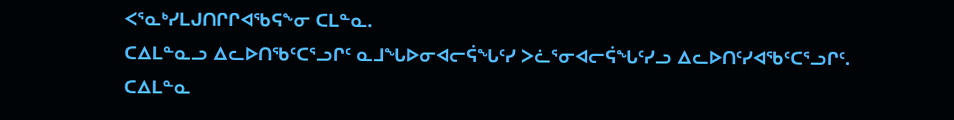ᐸᕐᓇᒃᓯᒪᒍᑎᒋᒋᐊᖃᕋᖕᓂ ᑕᒪᓐᓇ.
ᑕᐃᒪᓐᓇᓗ ᐃᓚᐅᑎᖃᑦᑕᕐᓗᒋᑦ ᓇᒧᖓᐅᓂᐊᓕᕌᖓᑦᓯ ᐳᓛᕐᓂᐊᓕᕌᖓᑦᓯᓗ ᐃᓚᐅᑎᑦᓯᐊᖃᑦᑕᕐᓗᒋᑦ. ᑕᐃᒪᓐᓇ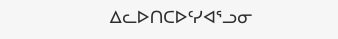ᐃᓚᐅᑎᑕᐅᑦᓯᐊᕐᓗᓂ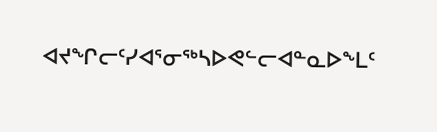ᐊᔪᖏᓕᑦᓯᐊᕐᓂᖅᓴᐅᕙᓪᓕᐊᓐᓇᐅᖕᒪᑦ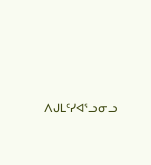ᐱᒍᒪᑦᓯᐊᕐᓗᓂᓗ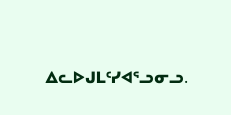ᐃᓚᐅᒍᒪᑦᓯᐊᕐᓗᓂᓗ.